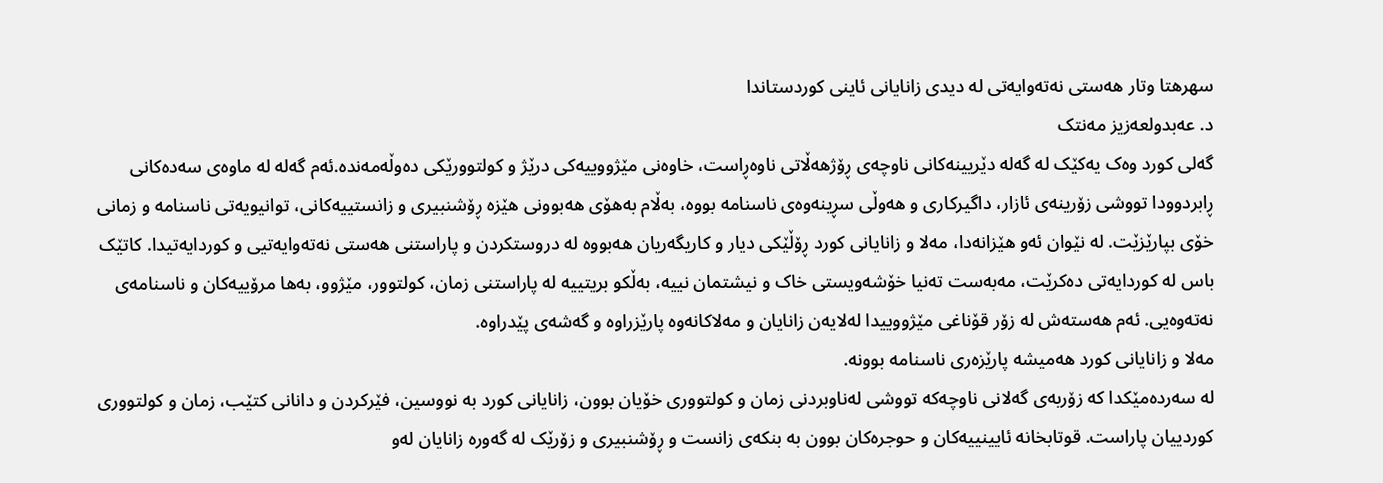سهرهتا وتار هەستی نەتەوایەتی لە دیدی زانایانی ئاینی کوردستاندا
د. عەبدولعەزیز مەنتک
گەلی کورد وەک یەکێک لە گەلە دێریینەکانی ناوچەی ڕۆژهەڵاتی ناوەڕاست، خاوەنی مێژووییەکی درێژ و کولتوورێکی دەوڵەمەندە.ئەم گەلە لە ماوەی سەدەکانی ڕابردوودا تووشی زۆرینەی ئازار، داگیرکاری و هەوڵی سڕینەوەی ناسنامە بووە، بەڵام بەهۆی هەبوونی هێزە ڕۆشنبیری و زانستییەکانی، توانیویەتی ناسنامە و زمانی خۆی بپارێزێت. لە نێوان ئەو هێزانەدا، مەلا و زانایانی کورد ڕۆڵێکی دیار و کاریگەریان هەبووە لە دروستکردن و پاراستنی هەستی نەتەوایەتیی و کوردایەتیدا. کاتێک باس لە کوردایەتی دەکرێت، مەبەست تەنیا خۆشەویستی خاک و نیشتمان نییە، بەڵکو بریتییە لە پاراستنی زمان، کولتوور، مێژوو، بەها مرۆییەکان و ناسنامەی نەتەوەیی. ئەم هەستەش لە زۆر قۆناغی مێژووییدا لەلایەن زانایان و مەلاکانەوە پارێزراوە و گەشەی پێدراوە.
مەلا و زانایانی کورد هەمیشە پارێزەری ناسنامە بوونە.
لە سەردەمێکدا کە زۆربەی گەلانی ناوچەکە تووشی لەناوبردنی زمان و کولتووری خۆیان بوون، زانایانی کورد بە نووسین، فێرکردن و دانانی کتێب، زمان و کولتووری کوردییان پاراست. قوتابخانە ئایینییەکان و حوجرەکان بوون بە بنکەی زانست و ڕۆشنبیری و زۆرێک لە گەورە زانایان لەو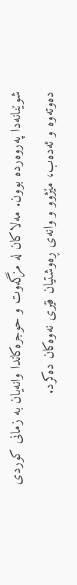شوێنانەدا پەروەردە بوون. مەلاکان لە مزگەوت و حوجرەکاندا وانەیان بە زمانی کوردی دەوتەوە و ئەدەب، مێژوو و وانەی ڕەوشتیان فێری نەوەکان دەکرد.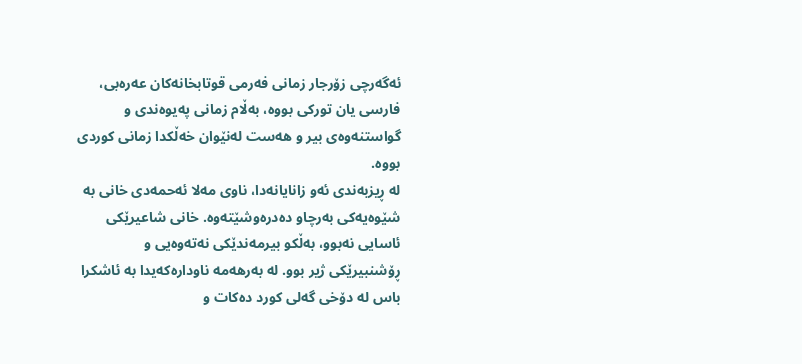ئەگەرچی زۆرجار زمانی فەرمی قوتابخانەکان عەرەبی، فارسی یان تورکی بووە، بەڵام زمانی پەیوەندی و گواستنەوەی بیر و هەست لەنێوان خەڵکدا زمانی کوردی بووە.
لە ڕیزبەندی ئەو زانایانەدا، ناوی مەلا ئەحمەدی خانی بە شێوەیەکی بەرچاو دەدرەوشێتەوە. خانی شاعیرێکی ئاسایی نەبوو، بەڵکو بیرمەندێکی نەتەوەیی و ڕۆشنبیرێکی ژیر بوو. لە بەرهەمە ناودارەکەیدا بە ئاشکرا باس لە دۆخی گەلی کورد دەکات و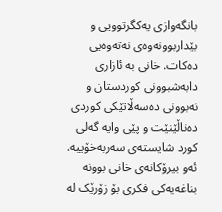بانگەوازی یەکگرتوویی و بێداربوونەوەی نەتەوەیی دەکات. خانی بە ئازاری دابەشبوونی کوردستان و نەبوونی دەسەڵاتێکی کوردی دەناڵێنێت و پێی وایە گەلی کورد شایستەی سەربەخۆییە. ئەو بیرۆکانەی خانی بوونە بناغەیەکی فکری بۆ زۆرێک لە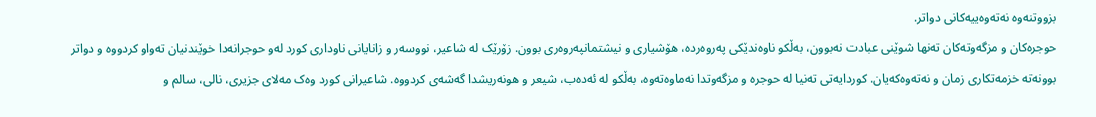بزووتنەوە نەتەوەییەکانی دواتر.
حوجرەکان و مزگەوتەکان تەنها شوێنی عبادت نەبوون، بەڵکو ناوەندێکی پەروەردە، هۆشیاری و نیشتمانپەروەری بوون. زۆرێک لە شاعیر، نووسەر و زانایانی ناوداری کورد لەو حوجرانەدا خوێندنیان تەواو کردووە و دواتر بوونەتە خزمەتکاری زمان و نەتەوەکەیان. کوردایەتی تەنیا لە حوجرە و مزگەوتدا نەماوەتەوە، بەڵکو لە ئەدەب، شیعر و هونەریشدا گەشەی کردووە. شاعیرانی کورد وەک مەلای جزیری، نالی، سالم و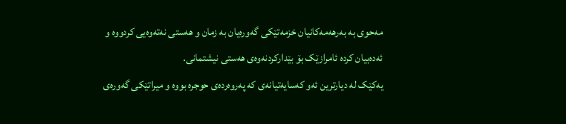مەحوی بە بەرهەمەکانیان خزمەتێکی گەورەیان بە زمان و هەستی نەتەوەیی کردووە و ئەدەبیان کردە ئامرازێک بۆ بێدارکردنەوەی هەستی نیشتمانی.
یەکێک لە دیارترین ئەو کەسایەتیانەی کە پەروەردەی حوجرە بووە و میراتێکی گەورەی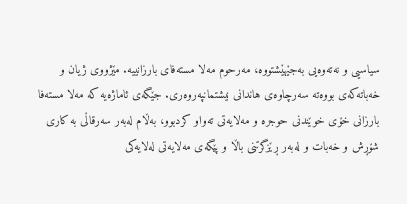سیاسیی و نەتەوەیی بەجێهێشتووە، مەرحوم مەلا مستەفای بارزانییە. مێژووی ژیان و خەباتەکەی بووەتە سەرچاوەی هاندانی نیشتمانپەروەری. جێگەی ئاماژەیە کە مەلا مستەفا بارزانی خۆی خوێندنی حوجرە و مەلایەتی تەواو کردبوو، بەڵام لەبەر سەرقاڵی بە کاری شۆڕش و خەبات و لەبەر ڕێزگرتنی باڵا و پێگەی مەلایەتی لەلایەکی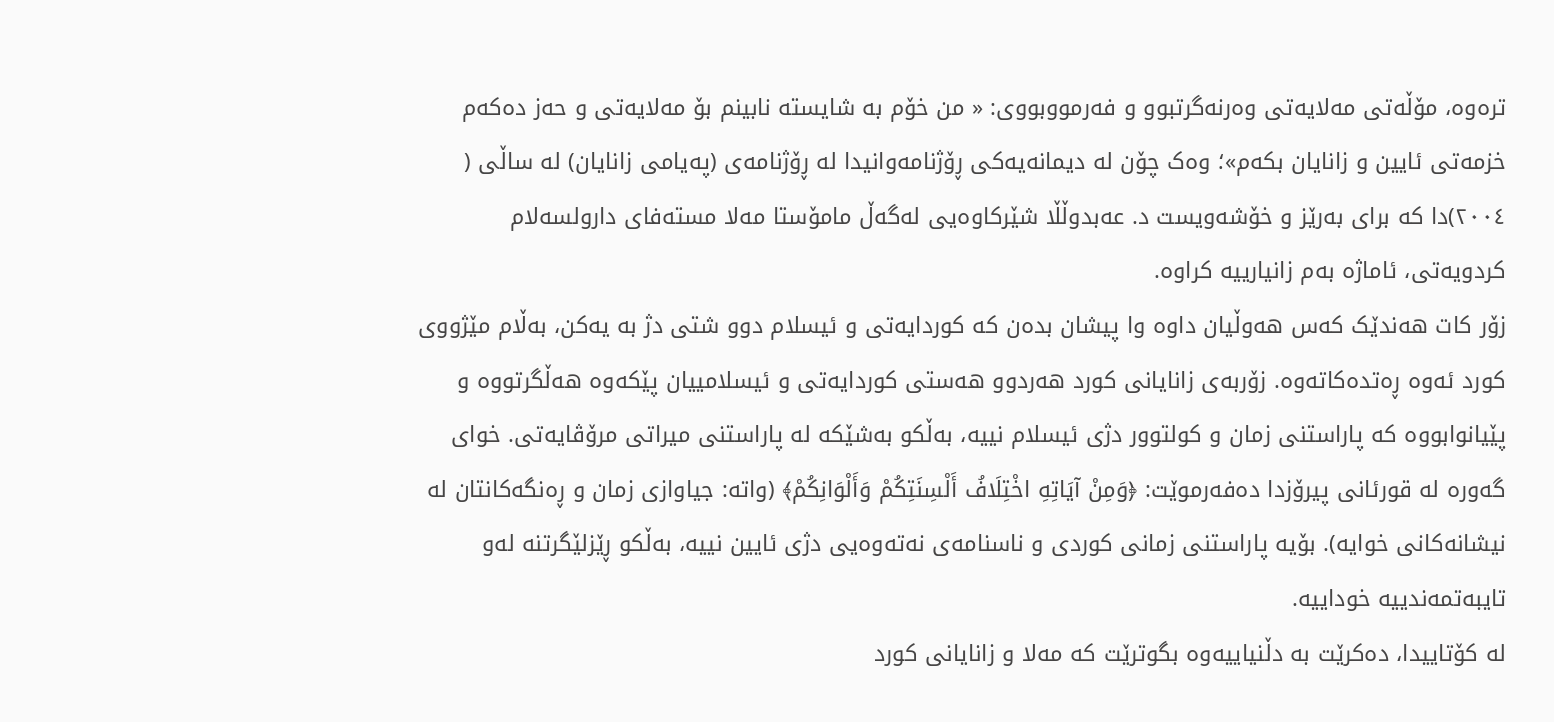ترەوە، مۆڵەتی مەلایەتی وەرنەگرتبوو و فەرمووبووی: « من خۆم بە شایستە نابینم بۆ مەلایەتی و حەز دەکەم خزمەتی ئایین و زانایان بکەم»؛ وەک چۆن لە دیمانەیەکی ڕۆژنامەوانیدا لە ڕۆژنامەی (پەیامی زانایان) لە ساڵی ( ٢٠٠٤)دا کە برای بەرێز و خۆشەویست د. عەبدوڵڵا شێرکاوەیی لەگەڵ مامۆستا مەلا مستەفای دارولسەلام کردویەتی، ئاماژە بەم زانیارییە کراوە.
زۆر کات هەندێک کەس هەوڵیان داوە وا پیشان بدەن کە کوردایەتی و ئیسلام دوو شتی دژ بە یەکن، بەڵام مێژووی کورد ئەوە ڕەتدەکاتەوە. زۆربەی زانایانی کورد هەردوو هەستی کوردایەتی و ئیسلامییان پێکەوە هەڵگرتووە و پێیانوابووە کە پاراستنی زمان و کولتوور دژی ئیسلام نییە، بەڵکو بەشێکە لە پاراستنی میراتی مرۆڤایەتی. خوای گەورە لە قورئانی پیرۆزدا دەفەرموێت: ﴿وَمِنْ آيَاتِهِ اخْتِلَافُ أَلْسِنَتِكُمْ وَأَلْوَانِكُمْ﴾ (واتە: جیاوازی زمان و ڕەنگەکانتان لە نیشانەکانی خوایە). بۆیە پاراستنی زمانی کوردی و ناسنامەی نەتەوەیی دژی ئایین نییە، بەڵکو ڕێزلێگرتنە لەو تایبەتمەندییە خوداییە.
لە کۆتاییدا، دەکرێت بە دڵنیاییەوە بگوترێت کە مەلا و زانایانی کورد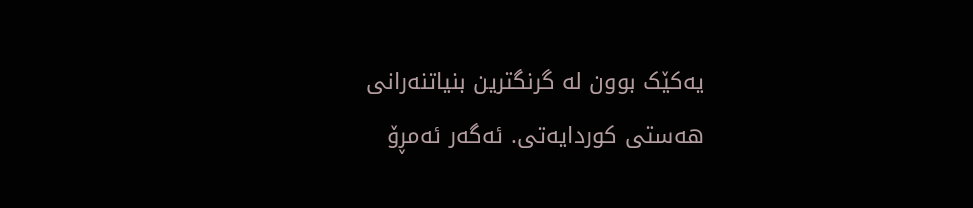یەکێک بوون لە گرنگترین بنیاتنەرانی هەستی کوردایەتی. ئەگەر ئەمڕۆ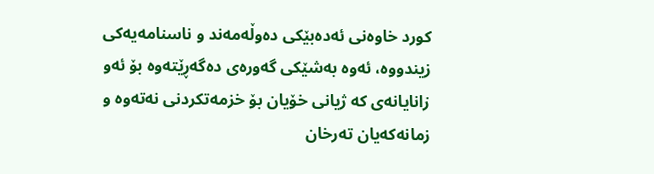کورد خاوەنی ئەدەبێکی دەوڵەمەند و ناسنامەیەکی زیندووە، ئەوە بەشێکی گەورەی دەگەڕێتەوە بۆ ئەو زانایانەی کە ژیانی خۆیان بۆ خزمەتکردنی نەتەوە و زمانەکەیان تەرخان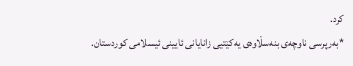کرد.
*بەرپرسی ناوچەی بنەسڵاوەی یەکێتیی زانایانی ئایینی ئیسلامی کوردستان.